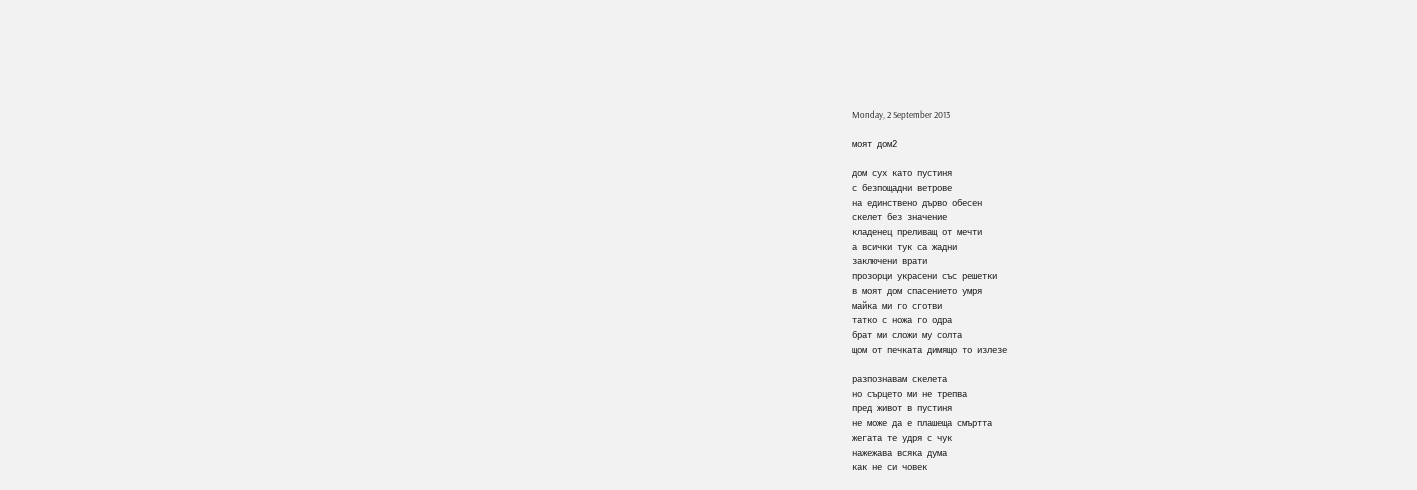Monday, 2 September 2013

моят дом2

дом сух като пустиня
с безпощадни ветрове
на единствено дърво обесен
скелет без значение
кладенец преливащ от мечти
а всички тук са жадни
заключени врати
прозорци украсени със решетки
в моят дом спасението умря
майка ми го сготви
татко с ножа го одра
брат ми сложи му солта
щом от печката димящо то излезе

разпознавам скелета
но сърцето ми не трепва
пред живот в пустиня
не може да е плашеща смъртта
жегата те удря с чук
нажежава всяка дума
как не си човек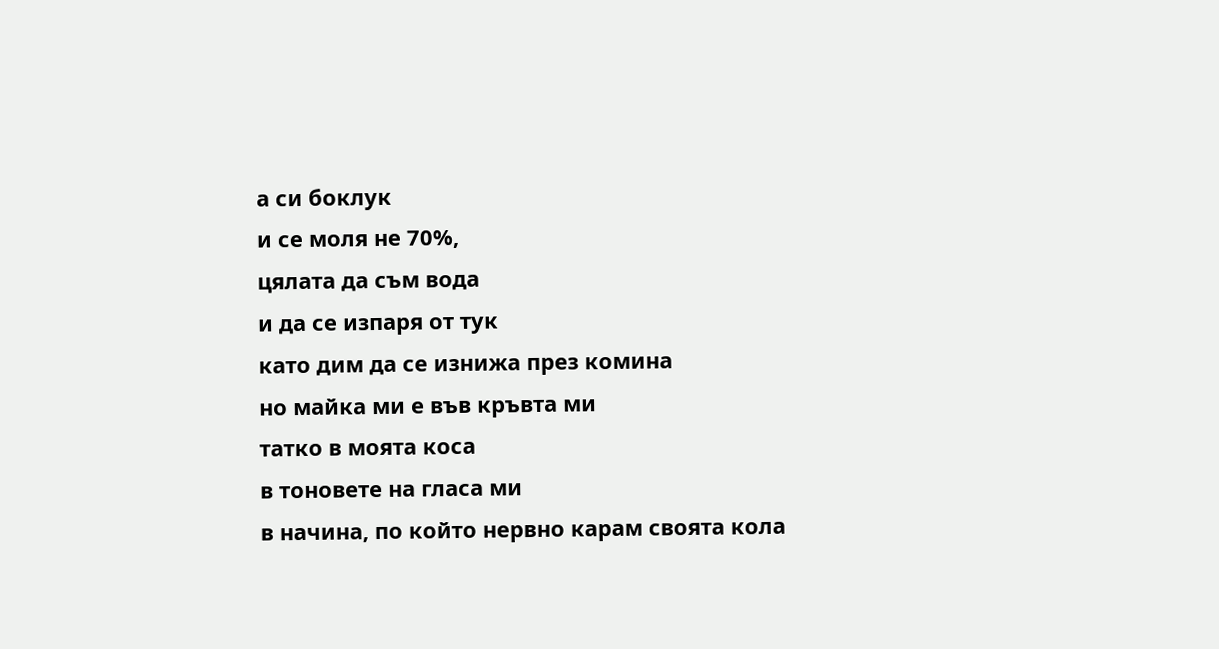а си боклук
и се моля не 70%,
цялата да съм вода
и да се изпаря от тук
като дим да се изнижа през комина
но майка ми е във кръвта ми
татко в моята коса
в тоновете на гласа ми
в начина, по който нервно карам своята кола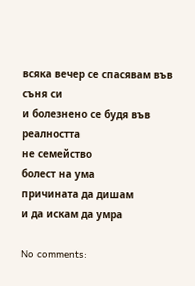всяка вечер се спасявам във съня си
и болезнено се будя във реалността
не семейство
болест на ума
причината да дишам
и да искам да умра

No comments: